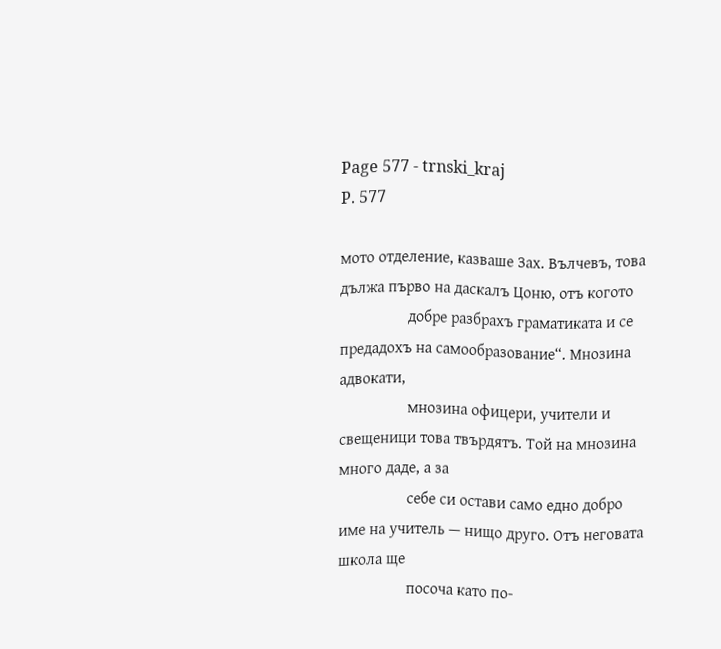Page 577 - trnski_kraj
P. 577

мото отделение, казваше Зах. Вълчевъ, това дължа първо на даскалъ Цоню, отъ когото
                 добре разбрахъ граматиката и се предадохъ на самообразование“. Мнозина адвокати,
                 мнозина офицери, учители и свещеници това твърдятъ. Той на мнозина много даде, а за
                 себе си остави само едно добро име на учитель — нищо друго. Отъ неговата школа ще
                 посоча като по-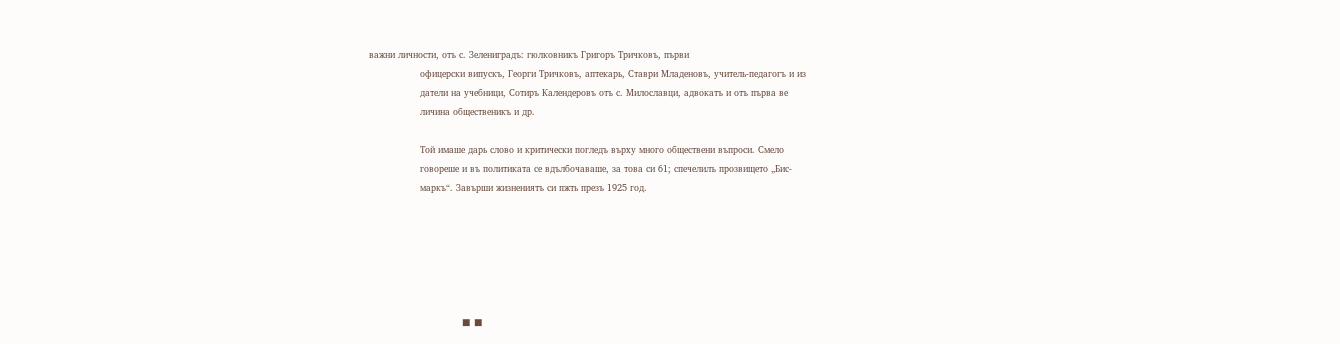важни личности, отъ с. Зелениградъ: гюлковникъ Григоръ Тричковъ, първи
                 офицерски випускъ, Георги Тричковъ, аптекарь, Ставри Младеновъ, учитель-педагогъ и из
                 датели на учебници, Сотиръ Календеровъ отъ с. Милославци, адвокатъ и отъ първа ве
                 личина общественикъ и др.

                 Той имаше дарь слово и критически погледъ върху много обществени въпроси. Смело
                 говореше и въ политиката се вдълбочаваше, за това си 61; спечелилъ прозвището „Бис-
                 маркъ“. Завърши жизнениятъ си пжть презъ 1925 год.






                               ■ ■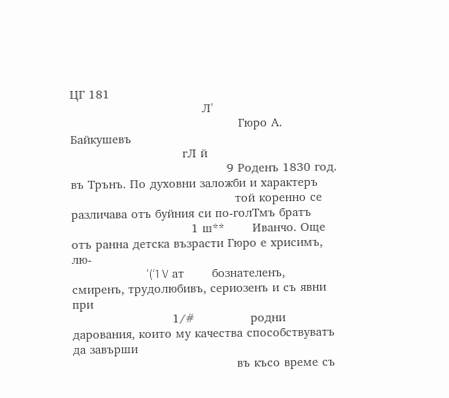ЦГ 181
                                 Л'
                                          Гюро А. Байкушевъ
                            гЛ й
                                       9 Роденъ 1830 год. въ Трънъ. По духовни заложби и характеръ
                                         той коренно се различава отъ буйния си по-голТмъ братъ
                              1 ш**       Иванчо. Още отъ ранна детска възрасти Гюро е хрисимъ, лю-
                         '(‘1 V ат       бознателенъ, смиренъ, трудолюбивъ, сериозенъ и съ явни при
                         1/#              родни дарования, които му качества способствуватъ да завърши
                                         въ късо време съ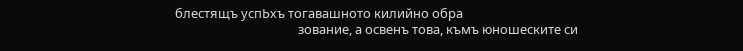блестящъ успЬхъ тогавашното килийно обра
                                         зование, а освенъ това, къмъ юношеските си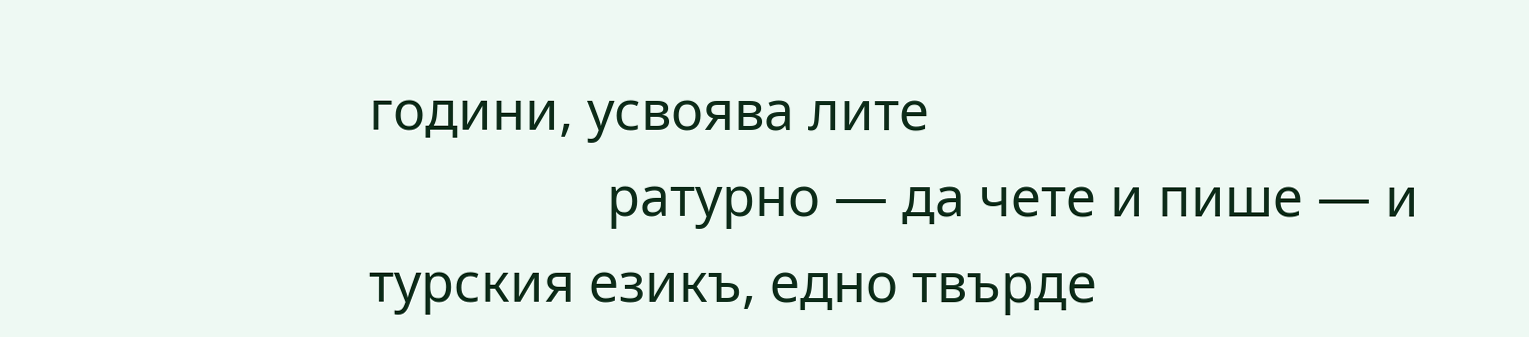години, усвоява лите
                 ратурно — да чете и пише — и турския езикъ, едно твърде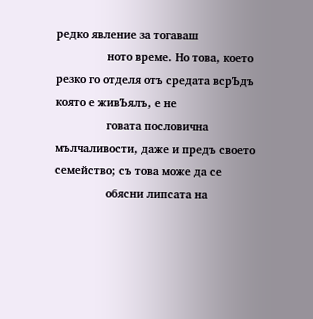редко явление за тогаваш
                 ното време. Но това, което резко го отделя отъ средата всрЪдъ която е живЪялъ, е не
                 говата пословична мълчаливости, даже и предъ своето семейство; съ това може да се
                 обясни липсата на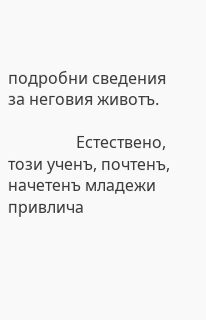подробни сведения за неговия животъ.

                 Естествено, този ученъ, почтенъ, начетенъ младежи привлича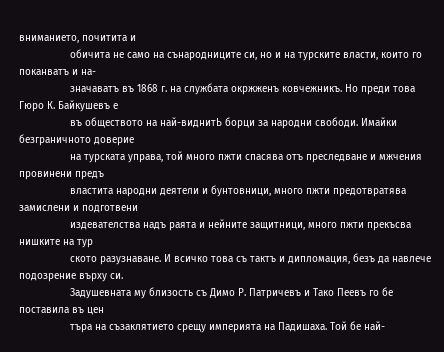вниманието, почитита и
                 обичита не само на сънародниците си, но и на турските власти, които го поканватъ и на-
                 значаватъ въ 1868 г. на службата окржженъ ковчежникъ. Но преди това Гюро К. Байкушевъ е
                 въ обществото на най-виднитЬ борци за народни свободи. Имайки безграничното доверие
                 на турската управа, той много пжти спасява отъ преследване и мжчения провинени предъ
                 властита народни деятели и бунтовници, много пжти предотвратява замислени и подготвени
                 издевателства надъ раята и нейните защитници, много пжти прекъсва нишките на тур
                 ското разузнаване. И всичко това съ тактъ и дипломация, безъ да навлече подозрение върху си.
                 Задушевната му близость съ Димо Р. Патричевъ и Тако Пеевъ го бе поставила въ цен
                 търа на съзаклятието срещу империята на Падишаха. Той бе най-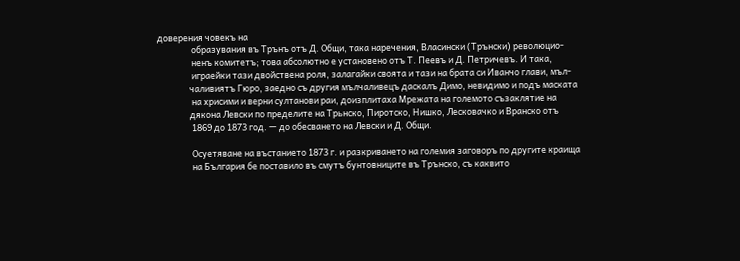доверения човекъ на
                 образувания въ Трънъ отъ Д. Общи, така наречения, Власински (Трънски) революцио-
                 ненъ комитетъ; това абсолютно е установено отъ Т. Пеевъ и Д. Петричевъ. И така,
                 играейки тази двойствена роля, залагайки своята и тази на брата си Иванчо глави, мъл-
                чаливиятъ Гюро, заедно съ другия мълчаливецъ даскалъ Димо, невидимо и подъ маската
                 на хрисими и верни султанови раи, доизплитаха Мрежата на големото съзаклятие на
                дякона Левски по пределите на Трьнско, Пиротско, Нишко, Лесковачко и Вранско отъ
                 1869 до 1873 год. — до обесването на Левски и Д. Общи.

                 Осуетяване на въстанието 1873 г. и разкриването на големия заговоръ по другите краища
                 на България бе поставило въ смутъ бунтовниците въ Трънско, съ каквито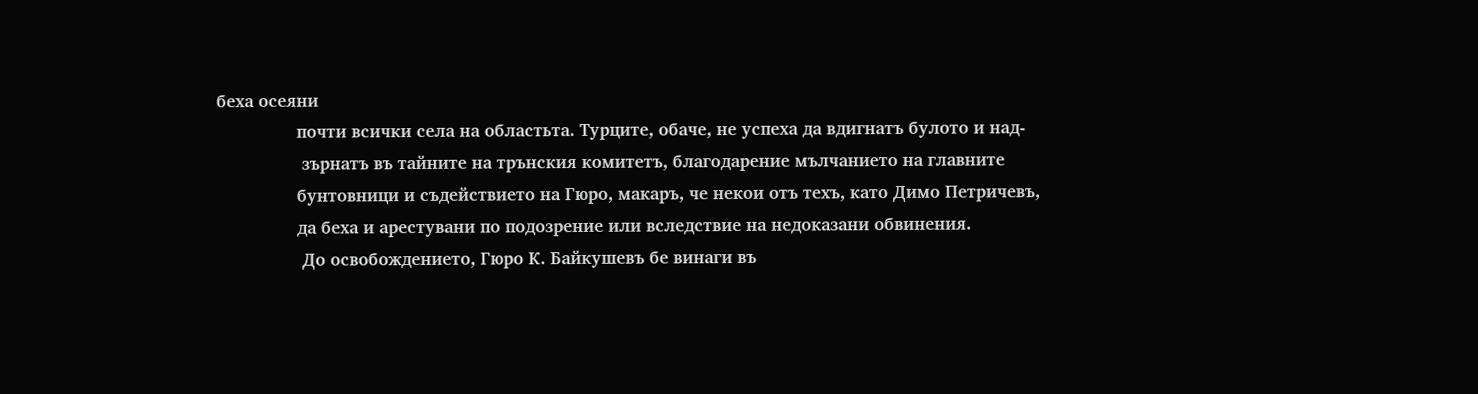беха осеяни
                почти всички села на областьта. Турците, обаче, не успеха да вдигнатъ булото и над-
                 зърнатъ въ тайните на трънския комитетъ, благодарение мълчанието на главните
                бунтовници и съдействието на Гюро, макаръ, че некои отъ техъ, като Димо Петричевъ,
                да беха и арестувани по подозрение или вследствие на недоказани обвинения.
                 До освобождението, Гюро К. Байкушевъ бе винаги въ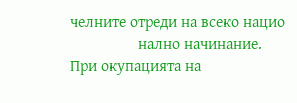челните отреди на всеко нацио
                 нално начинание. При окупацията на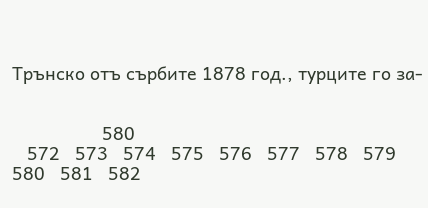Трънско отъ сърбите 1878 год., турците го за-


                  580
   572   573   574   575   576   577   578   579   580   581   582